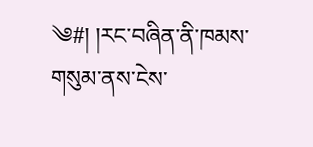༄#། །རང་བཞིན་ནི་ཁམས་གསུམ་ནས་ངེས་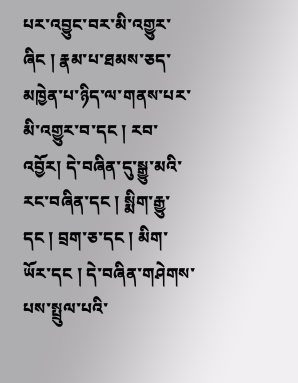པར་འབྱུང་བར་མི་འགྱུར་ཞིང ། རྣམ་པ་ཐམས་ཅད་མཁྱེན་པ་ཉིད་ལ་གནས་པར་མི་འགྱུར་བ་དང ། རབ་འབྱོར། དེ་བཞིན་དུ་སྒྱུ་མའི་རང་བཞིན་དང ། སྨིག་རྒྱུ་དང ། བྲག་ཅ་དང ། མིག་ཡོར་དང ། དེ་བཞིན་གཤེགས་པས་སྤྲུལ་པའི་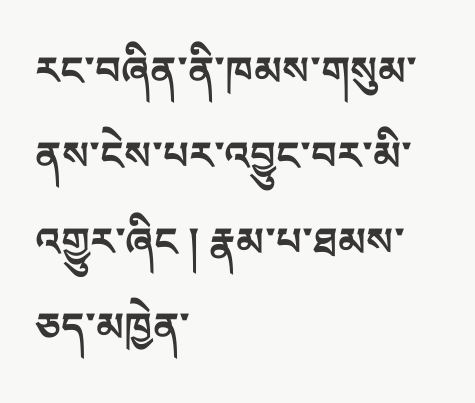རང་བཞིན་ནི་ཁམས་གསུམ་ནས་ངེས་པར་འབྱུང་བར་མི་འགྱུར་ཞིང ། རྣམ་པ་ཐམས་ཅད་མཁྱེན་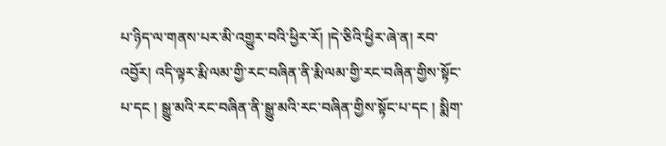པ་ཉིད་ལ་གནས་པར་མི་འགྱུར་བའི་ཕྱིར་རོ། །དེ་ཅིའི་ཕྱིར་ཞེ་ན། རབ་འབྱོར། འདི་ལྟར་རྨི་ལམ་གྱི་རང་བཞིན་ནི་རྨི་ལམ་གྱི་རང་བཞིན་གྱིས་སྟོང་པ་དང ། སྒྱུ་མའི་རང་བཞིན་ནི་སྒྱུ་མའི་རང་བཞིན་གྱིས་སྟོང་པ་དང ། སྨིག་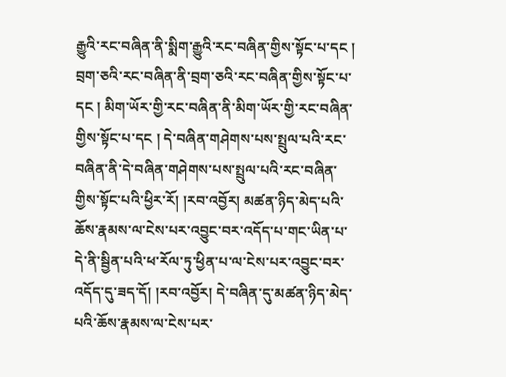རྒྱུའི་རང་བཞིན་ནི་སྨིག་རྒྱུའི་རང་བཞིན་གྱིས་སྟོང་པ་དང ། བྲག་ཅའི་རང་བཞིན་ནི་བྲག་ཅའི་རང་བཞིན་གྱིས་སྟོང་པ་དང ། མིག་ཡོར་གྱི་རང་བཞིན་ནི་མིག་ཡོར་གྱི་རང་བཞིན་གྱིས་སྟོང་པ་དང ། དེ་བཞིན་གཤེགས་པས་སྤྲུལ་པའི་རང་བཞིན་ནི་དེ་བཞིན་གཤེགས་པས་སྤྲུལ་པའི་རང་བཞིན་གྱིས་སྟོང་པའི་ཕྱིར་རོ། །རབ་འབྱོར། མཚན་ཉིད་མེད་པའི་ཆོས་རྣམས་ལ་ངེས་པར་འབྱུང་བར་འདོད་པ་གང་ཡིན་པ་དེ་ནི་སྦྱིན་པའི་ཕ་རོལ་ཏུ་ཕྱིན་པ་ལ་ངེས་པར་འབྱུང་བར་འདོད་དུ་ཟད་དོ། །རབ་འབྱོར། དེ་བཞིན་དུ་མཚན་ཉིད་མེད་པའི་ཆོས་རྣམས་ལ་ངེས་པར་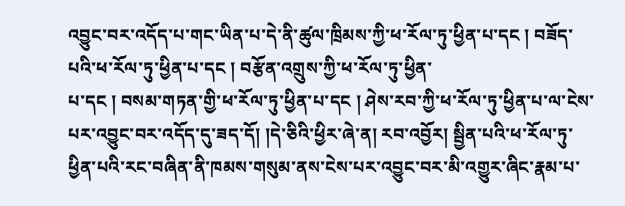འབྱུང་བར་འདོད་པ་གང་ཡིན་པ་དེ་ནི་ཚུལ་ཁྲིམས་ཀྱི་ཕ་རོལ་ཏུ་ཕྱིན་པ་དང ། བཟོད་པའི་ཕ་རོལ་ཏུ་ཕྱིན་པ་དང ། བརྩོན་འགྲུས་ཀྱི་ཕ་རོལ་ཏུ་ཕྱིན་
པ་དང ། བསམ་གཏན་གྱི་ཕ་རོལ་ཏུ་ཕྱིན་པ་དང ། ཤེས་རབ་ཀྱི་ཕ་རོལ་ཏུ་ཕྱིན་པ་ལ་ངེས་པར་འབྱུང་བར་འདོད་དུ་ཟད་དོ། །དེ་ཅིའི་ཕྱིར་ཞེ་ན། རབ་འབྱོར། སྦྱིན་པའི་ཕ་རོལ་ཏུ་ཕྱིན་པའི་རང་བཞིན་ནི་ཁམས་གསུམ་ནས་ངེས་པར་འབྱུང་བར་མི་འགྱུར་ཞིང་རྣམ་པ་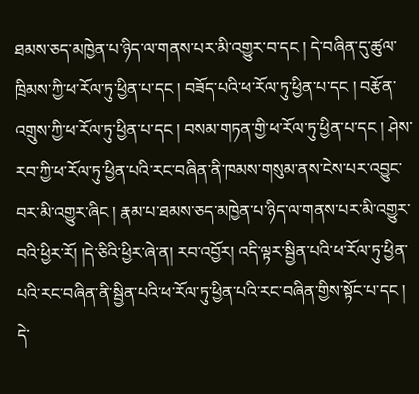ཐམས་ཅད་མཁྱེན་པ་ཉིད་ལ་གནས་པར་མི་འགྱུར་བ་དང ། དེ་བཞིན་དུ་ཚུལ་ཁྲིམས་ཀྱི་ཕ་རོལ་ཏུ་ཕྱིན་པ་དང ། བཟོད་པའི་ཕ་རོལ་ཏུ་ཕྱིན་པ་དང ། བརྩོན་འགྲུས་ཀྱི་ཕ་རོལ་ཏུ་ཕྱིན་པ་དང ། བསམ་གཏན་གྱི་ཕ་རོལ་ཏུ་ཕྱིན་པ་དང ། ཤེས་རབ་ཀྱི་ཕ་རོལ་ཏུ་ཕྱིན་པའི་རང་བཞིན་ནི་ཁམས་གསུམ་ནས་ངེས་པར་འབྱུང་བར་མི་འགྱུར་ཞིང ། རྣམ་པ་ཐམས་ཅད་མཁྱེན་པ་ཉིད་ལ་གནས་པར་མི་འགྱུར་བའི་ཕྱིར་རོ། །དེ་ཅིའི་ཕྱིར་ཞེ་ན། རབ་འབྱོར། འདི་ལྟར་སྦྱིན་པའི་ཕ་རོལ་ཏུ་ཕྱིན་པའི་རང་བཞིན་ནི་སྦྱིན་པའི་ཕ་རོལ་ཏུ་ཕྱིན་པའི་རང་བཞིན་གྱིས་སྟོང་པ་དང ། དེ་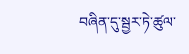བཞིན་དུ་སྦྱར་ཏེ་ཚུལ་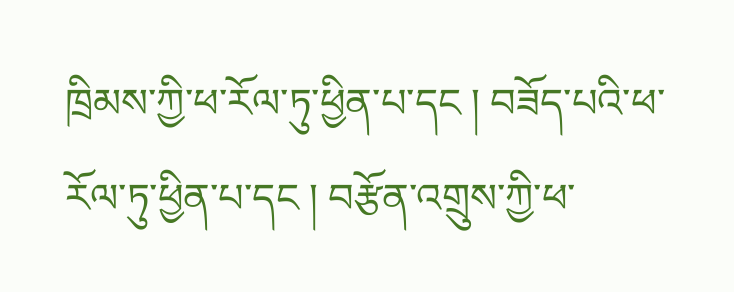ཁྲིམས་ཀྱི་ཕ་རོལ་ཏུ་ཕྱིན་པ་དང ། བཟོད་པའི་ཕ་རོལ་ཏུ་ཕྱིན་པ་དང ། བརྩོན་འགྲུས་ཀྱི་ཕ་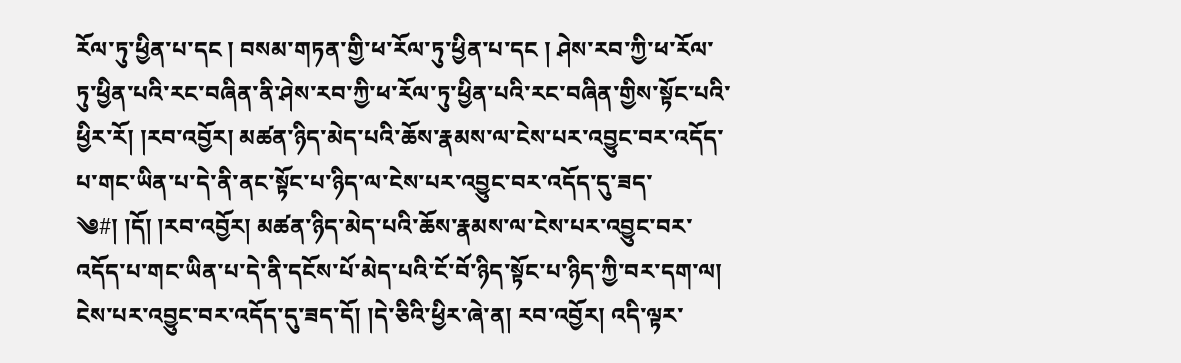རོལ་ཏུ་ཕྱིན་པ་དང ། བསམ་གཏན་གྱི་ཕ་རོལ་ཏུ་ཕྱིན་པ་དང ། ཤེས་རབ་ཀྱི་ཕ་རོལ་ཏུ་ཕྱིན་པའི་རང་བཞིན་ནི་ཤེས་རབ་ཀྱི་ཕ་རོལ་ཏུ་ཕྱིན་པའི་རང་བཞིན་གྱིས་སྟོང་པའི་ཕྱིར་རོ། །རབ་འབྱོར། མཚན་ཉིད་མེད་པའི་ཆོས་རྣམས་ལ་ངེས་པར་འབྱུང་བར་འདོད་པ་གང་ཡིན་པ་དེ་ནི་ནང་སྟོང་པ་ཉིད་ལ་ངེས་པར་འབྱུང་བར་འདོད་དུ་ཟད་
༄#། །དོ། །རབ་འབྱོར། མཚན་ཉིད་མེད་པའི་ཆོས་རྣམས་ལ་ངེས་པར་འབྱུང་བར་འདོད་པ་གང་ཡིན་པ་དེ་ནི་དངོས་པོ་མེད་པའི་ངོ་བོ་ཉིད་སྟོང་པ་ཉིད་ཀྱི་བར་དག་ལ། ངེས་པར་འབྱུང་བར་འདོད་དུ་ཟད་དོ། །དེ་ཅིའི་ཕྱིར་ཞེ་ན། རབ་འབྱོར། འདི་ལྟར་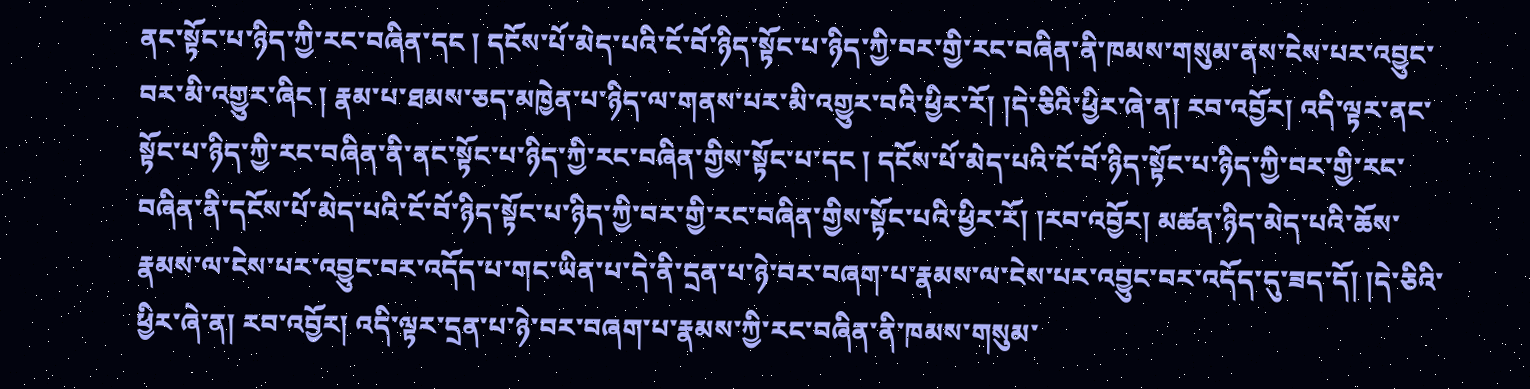ནང་སྟོང་པ་ཉིད་ཀྱི་རང་བཞིན་དང ། དངོས་པོ་མེད་པའི་ངོ་བོ་ཉིད་སྟོང་པ་ཉིད་ཀྱི་བར་གྱི་རང་བཞིན་ནི་ཁམས་གསུམ་ནས་ངེས་པར་འབྱུང་བར་མི་འགྱུར་ཞིང ། རྣམ་པ་ཐམས་ཅད་མཁྱེན་པ་ཉིད་ལ་གནས་པར་མི་འགྱུར་བའི་ཕྱིར་རོ། །དེ་ཅིའི་ཕྱིར་ཞེ་ན། རབ་འབྱོར། འདི་ལྟར་ནང་སྟོང་པ་ཉིད་ཀྱི་རང་བཞིན་ནི་ནང་སྟོང་པ་ཉིད་ཀྱི་རང་བཞིན་གྱིས་སྟོང་པ་དང ། དངོས་པོ་མེད་པའི་ངོ་བོ་ཉིད་སྟོང་པ་ཉིད་ཀྱི་བར་གྱི་རང་བཞིན་ནི་དངོས་པོ་མེད་པའི་ངོ་བོ་ཉིད་སྟོང་པ་ཉིད་ཀྱི་བར་གྱི་རང་བཞིན་གྱིས་སྟོང་པའི་ཕྱིར་རོ། །རབ་འབྱོར། མཚན་ཉིད་མེད་པའི་ཆོས་རྣམས་ལ་ངེས་པར་འབྱུང་བར་འདོད་པ་གང་ཡིན་པ་དེ་ནི་དྲན་པ་ཉེ་བར་བཞག་པ་རྣམས་ལ་ངེས་པར་འབྱུང་བར་འདོད་དུ་ཟད་དོ། །དེ་ཅིའི་ཕྱིར་ཞེ་ན། རབ་འབྱོར། འདི་ལྟར་དྲན་པ་ཉེ་བར་བཞག་པ་རྣམས་ཀྱི་རང་བཞིན་ནི་ཁམས་གསུམ་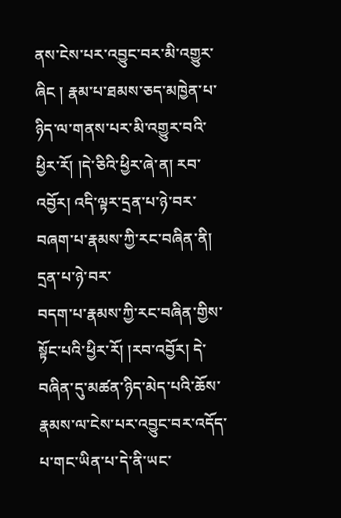ནས་ངེས་པར་འབྱུང་བར་མི་འགྱུར་ཞིང ། རྣམ་པ་ཐམས་ཅད་མཁྱེན་པ་ཉིད་ལ་གནས་པར་མི་འགྱུར་བའི་ཕྱིར་རོ། །དེ་ཅིའི་ཕྱིར་ཞེ་ན། རབ་འབྱོར། འདི་ལྟར་དྲན་པ་ཉེ་བར་བཞག་པ་རྣམས་ཀྱི་རང་བཞིན་ནི། དྲན་པ་ཉེ་བར་
བདག་པ་རྣམས་ཀྱི་རང་བཞིན་གྱིས་སྟོང་པའི་ཕྱིར་རོ། །རབ་འབྱོར། དེ་བཞིན་དུ་མཚན་ཉིད་མེད་པའི་ཆོས་རྣམས་ལ་ངེས་པར་འབྱུང་བར་འདོད་པ་གང་ཡིན་པ་དེ་ནི་ཡང་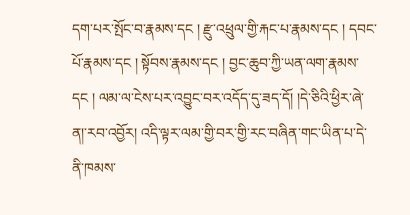དག་པར་སྤོང་བ་རྣམས་དང ། རྫུ་འཕྲུལ་གྱི་རྐང་པ་རྣམས་དང ། དབང་པོ་རྣམས་དང ། སྟོབས་རྣམས་དང ། བྱང་ཆུབ་ཀྱི་ཡན་ལག་རྣམས་དང ། ལམ་ལ་ངེས་པར་འབྱུང་བར་འདོད་དུ་ཟད་དོ། །དེ་ཅིའི་ཕྱིར་ཞེ་ན།་རབ་འབྱོར། འདི་ལྟར་ལམ་གྱི་བར་གྱི་རང་བཞིན་གང་ཡིན་པ་དེ་ནི་ཁམས་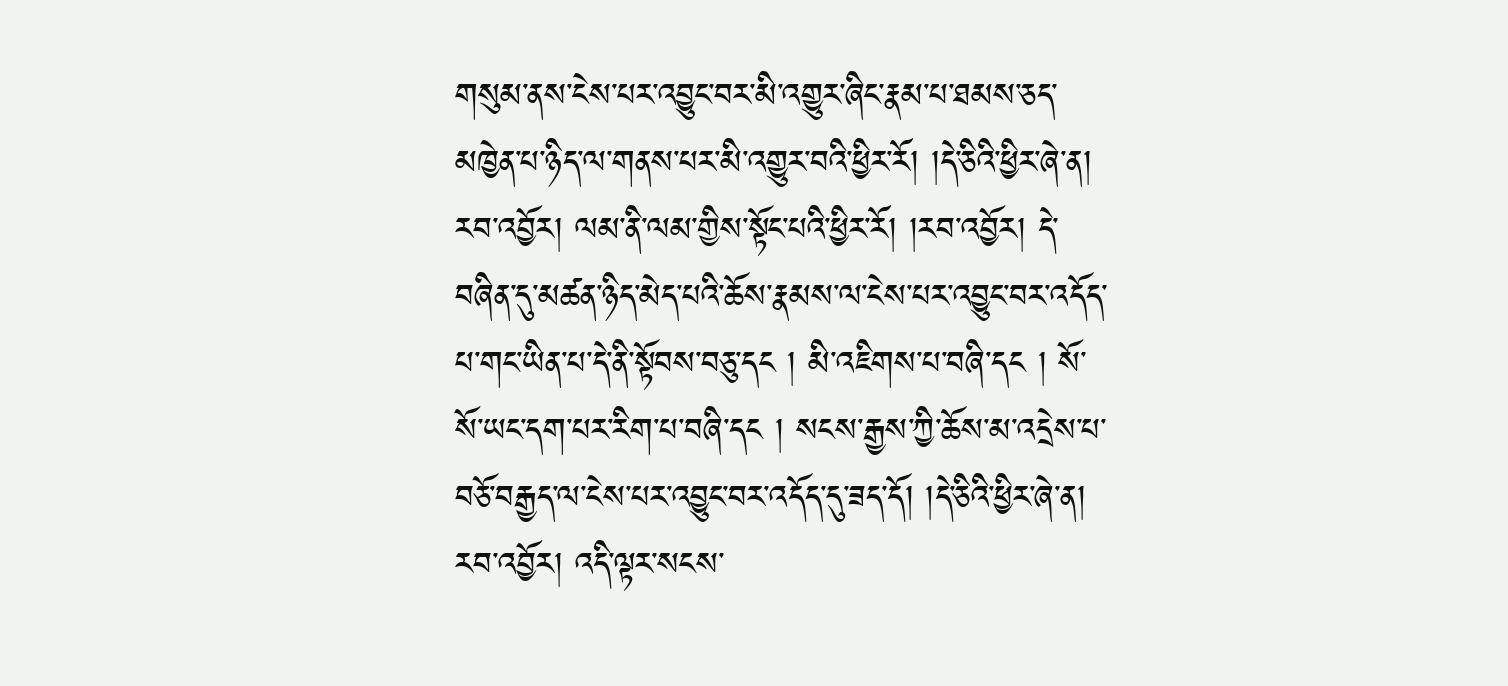གསུམ་ནས་ངེས་པར་འབྱུང་བར་མི་འགྱུར་ཞིང་རྣམ་པ་ཐམས་ཅད་མཁྱེན་པ་ཉིད་ལ་གནས་པར་མི་འགྱུར་བའི་ཕྱིར་རོ། །དེ་ཅིའི་ཕྱིར་ཞེ་ན། རབ་འབྱོར། ལམ་ནི་ལམ་གྱིས་སྟོང་པའི་ཕྱིར་རོ། །རབ་འབྱོར། དེ་བཞིན་དུ་མཚན་ཉིད་མེད་པའི་ཆོས་རྣམས་ལ་ངེས་པར་འབྱུང་བར་འདོད་པ་གང་ཡིན་པ་དེ་ནི་སྟོབས་བཅུ་དང ། མི་འཇིགས་པ་བཞི་དང ། སོ་སོ་ཡང་དག་པར་རིག་པ་བཞི་དང ། སངས་རྒྱས་ཀྱི་ཆོས་མ་འདྲེས་པ་བཅོ་བརྒྱད་ལ་ངེས་པར་འབྱུང་བར་འདོད་དུ་ཟད་དོ། །དེ་ཅིའི་ཕྱིར་ཞེ་ན། རབ་འབྱོར། འདི་ལྟར་སངས་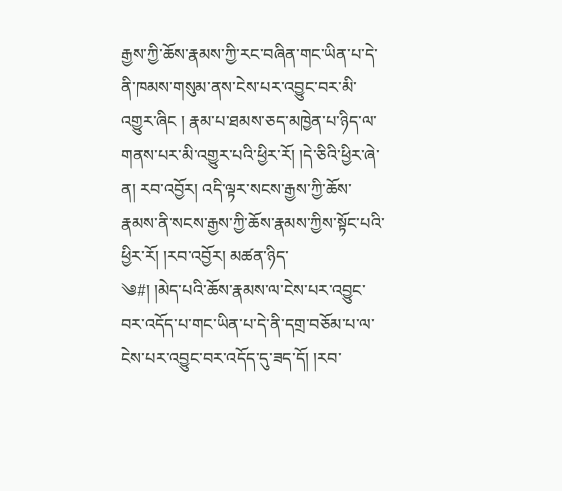རྒྱས་ཀྱི་ཆོས་རྣམས་ཀྱི་རང་བཞིན་གང་ཡིན་པ་དེ་ནི་ཁམས་གསུམ་ནས་ངེས་པར་འབྱུང་བར་མི་འགྱུར་ཞིང ། རྣམ་པ་ཐམས་ཅད་མཁྱེན་པ་ཉིད་ལ་གནས་པར་མི་འགྱུར་པའི་ཕྱིར་རོ། །དེ་ཅིའི་ཕྱིར་ཞེ་ན། རབ་འབྱོར། འདི་ལྟར་སངས་རྒྱས་ཀྱི་ཆོས་རྣམས་ནི་སངས་རྒྱས་ཀྱི་ཆོས་རྣམས་ཀྱིས་སྟོང་པའི་ཕྱིར་རོ། །རབ་འབྱོར། མཚན་ཉིད་
༄#། །མེད་པའི་ཆོས་རྣམས་ལ་ངེས་པར་འབྱུང་བར་འདོད་པ་གང་ཡིན་པ་དེ་ནི་དགྲ་བཅོམ་པ་ལ་ངེས་པར་འབྱུང་བར་འདོད་དུ་ཟད་དོ། །རབ་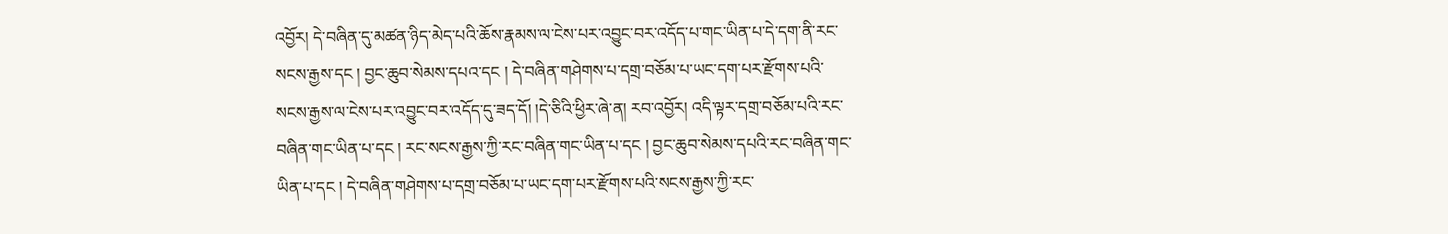འབྱོར། དེ་བཞིན་དུ་མཚན་ཉིད་མེད་པའི་ཆོས་རྣམས་ལ་ངེས་པར་འབྱུང་བར་འདོད་པ་གང་ཡིན་པ་དེ་དག་ནི་རང་སངས་རྒྱས་དང ། བྱང་ཆུབ་སེམས་དཔའ་དང ། དེ་བཞིན་གཤེགས་པ་དགྲ་བཅོམ་པ་ཡང་དག་པར་རྫོགས་པའི་སངས་རྒྱས་ལ་ངེས་པར་འབྱུང་བར་འདོད་དུ་ཟད་དོ། །དེ་ཅིའི་ཕྱིར་ཞེ་ན། རབ་འབྱོར། འདི་ལྟར་དགྲ་བཅོམ་པའི་རང་བཞིན་གང་ཡིན་པ་དང ། རང་སངས་རྒྱས་ཀྱི་རང་བཞིན་གང་ཡིན་པ་དང ། བྱང་ཆུབ་སེམས་དཔའི་རང་བཞིན་གང་ཡིན་པ་དང ། དེ་བཞིན་གཤེགས་པ་དགྲ་བཅོམ་པ་ཡང་དག་པར་རྫོགས་པའི་སངས་རྒྱས་ཀྱི་རང་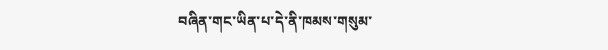བཞིན་གང་ཡིན་པ་དེ་ནི་ཁམས་གསུམ་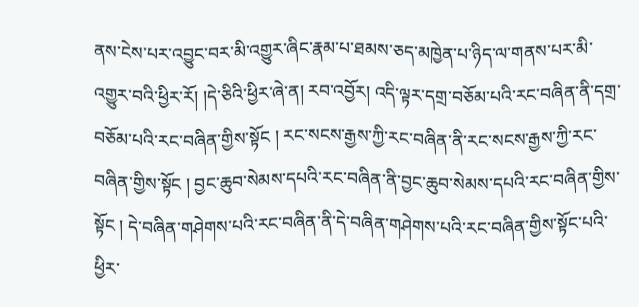ནས་ངེས་པར་འབྱུང་བར་མི་འགྱུར་ཞིང་རྣམ་པ་ཐམས་ཅད་མཁྱེན་པ་ཉིད་ལ་གནས་པར་མི་འགྱུར་བའི་ཕྱིར་རོ། །དེ་ཅིའི་ཕྱིར་ཞེ་ན། རབ་འབྱོར། འདི་ལྟར་དགྲ་བཅོམ་པའི་རང་བཞིན་ནི་དགྲ་བཅོམ་པའི་རང་བཞིན་གྱིས་སྟོང ། རང་སངས་རྒྱས་ཀྱི་རང་བཞིན་ནི་རང་སངས་རྒྱས་ཀྱི་རང་བཞིན་གྱིས་སྟོང ། བྱང་ཆུབ་སེམས་དཔའི་རང་བཞིན་ནི་བྱང་ཆུབ་སེམས་དཔའི་རང་བཞིན་གྱིས་སྟོང ། དེ་བཞིན་གཤེགས་པའི་རང་བཞིན་ནི་དེ་བཞིན་གཤེགས་པའི་རང་བཞིན་གྱིས་སྟོང་པའི་ཕྱིར་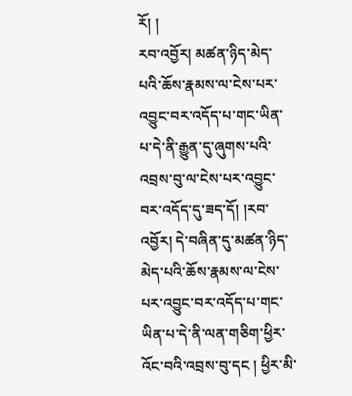རོ། །
རབ་འབྱོར། མཚན་ཉིད་མེད་པའི་ཆོས་རྣམས་ལ་ངེས་པར་འབྱུང་བར་འདོད་པ་གང་ཡིན་པ་དེ་ནི་རྒྱུན་དུ་ཞུགས་པའི་འབྲས་བུ་ལ་ངེས་པར་འབྱུང་བར་འདོད་དུ་ཟད་དོ། །རབ་འབྱོར། དེ་བཞིན་དུ་མཚན་ཉིད་མེད་པའི་ཆོས་རྣམས་ལ་ངེས་པར་འབྱུང་བར་འདོད་པ་གང་ཡིན་པ་དེ་ནི་ལན་གཅིག་ཕྱིར་འོང་བའི་འབྲས་བུ་དང ། ཕྱིར་མི་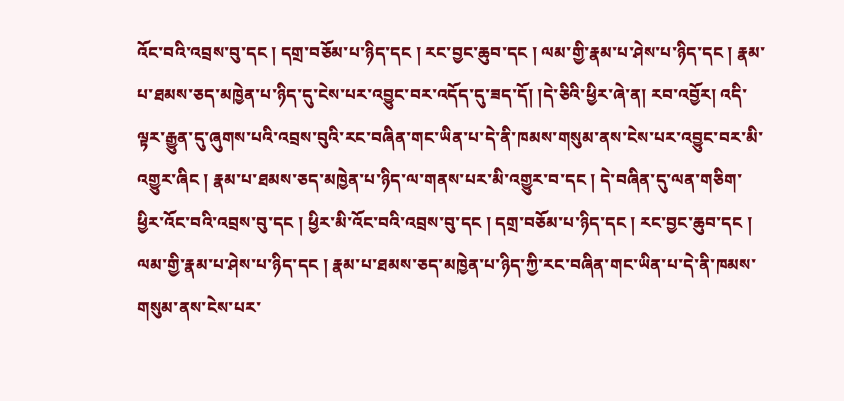འོང་བའི་འབྲས་བུ་དང ། དགྲ་བཅོམ་པ་ཉིད་དང ། རང་བྱང་ཆུབ་དང ། ལམ་གྱི་རྣམ་པ་ཤེས་པ་ཉིད་དང ། རྣམ་པ་ཐམས་ཅད་མཁྱེན་པ་ཉིད་དུ་ངེས་པར་འབྱུང་བར་འདོད་དུ་ཟད་དོ། །དེ་ཅིའི་ཕྱིར་ཞེ་ན། རབ་འབྱོར། འདི་ལྟར་རྒྱུན་དུ་ཞུགས་པའི་འབྲས་བུའི་རང་བཞིན་གང་ཡིན་པ་དེ་ནི་ཁམས་གསུམ་ནས་ངེས་པར་འབྱུང་བར་མི་འགྱུར་ཞིང ། རྣམ་པ་ཐམས་ཅད་མཁྱེན་པ་ཉིད་ལ་གནས་པར་མི་འགྱུར་བ་དང ། དེ་བཞིན་དུ་ལན་གཅིག་ཕྱིར་འོང་བའི་འབྲས་བུ་དང ། ཕྱིར་མི་འོང་བའི་འབྲས་བུ་དང ། དགྲ་བཅོམ་པ་ཉིད་དང ། རང་བྱང་ཆུབ་དང ། ལམ་གྱི་རྣམ་པ་ཤེས་པ་ཉིད་དང ། རྣམ་པ་ཐམས་ཅད་མཁྱེན་པ་ཉིད་ཀྱི་རང་བཞིན་གང་ཡིན་པ་དེ་ནི་ཁམས་གསུམ་ནས་ངེས་པར་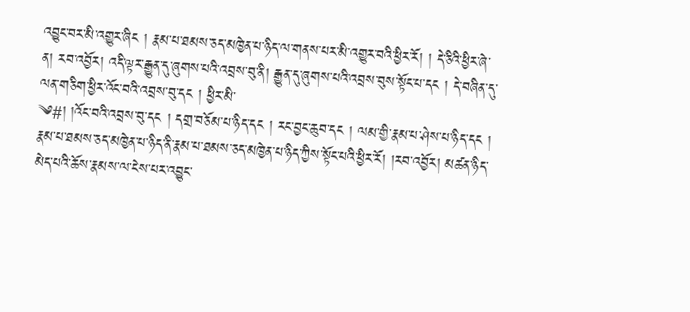འབྱུང་བར་མི་འགྱུར་ཞིང ། རྣམ་པ་ཐམས་ཅད་མཁྱེན་པ་ཉིད་ལ་གནས་པར་མི་འགྱུར་བའི་ཕྱིར་རོ། ། དེ་ཅིའི་ཕྱིར་ཞེ་ན། རབ་འབྱོར། འདི་ལྟར་རྒྱུན་དུ་ཞུགས་པའི་འབྲས་བུ་ནི། རྒྱུན་དུ་ཞུགས་པའི་འབྲས་བུས་སྟོང་པ་དང ། དེ་བཞིན་དུ་ལན་གཅིག་ཕྱིར་འོང་བའི་འབྲས་བུ་དང ། ཕྱིར་མི་
༄#། །འོང་བའི་འབྲས་བུ་དང ། དགྲ་བཅོམ་པ་ཉིད་དང ། རང་བྱང་ཆུབ་དང ། ལམ་གྱི་རྣམ་པ་ཤེས་པ་ཉིད་དང ། རྣམ་པ་ཐམས་ཅད་མཁྱེན་པ་ཉིད་ནི་རྣམ་པ་ཐམས་ཅད་མཁྱེན་པ་ཉིད་ཀྱིས་སྟོང་པའི་ཕྱིར་རོ། །རབ་འབྱོར། མཚན་ཉིད་མེད་པའི་ཆོས་རྣམས་ལ་ངེས་པར་འབྱུང་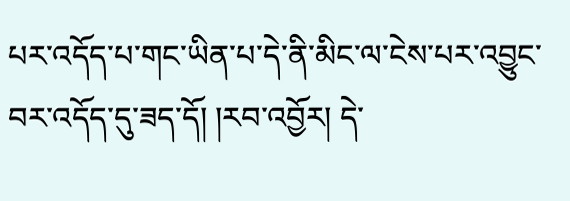པར་འདོད་པ་གང་ཡིན་པ་དེ་ནི་མིང་ལ་ངེས་པར་འབྱུང་བར་འདོད་དུ་ཟད་དོ། །རབ་འབྱོར། དེ་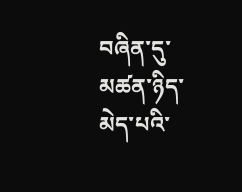བཞིན་དུ་མཚན་ཉིད་མེད་པའི་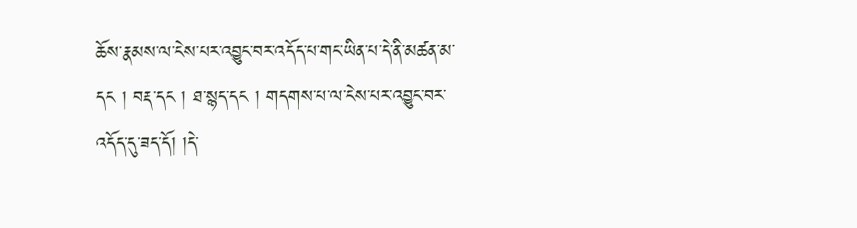ཆོས་རྣམས་ལ་ངེས་པར་འབྱུང་བར་འདོད་པ་གང་ཡིན་པ་དེ་ནི་མཚན་མ་དང ། བརྡ་དང ། ཐ་སྙད་དང ། གདགས་པ་ལ་ངེས་པར་འབྱུང་བར་འདོད་དུ་ཟད་དོ། །དེ་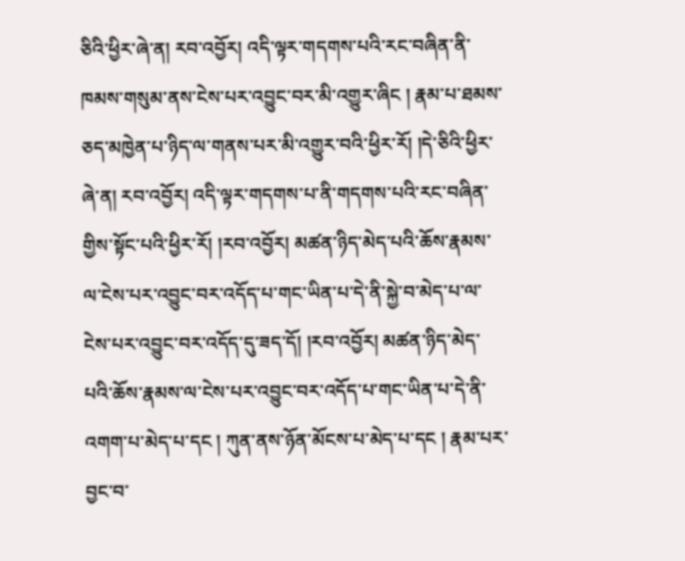ཅིའི་ཕྱིར་ཞེ་ན། རབ་འབྱོར། འདི་ལྟར་གདགས་པའི་རང་བཞིན་ནི་ཁམས་གསུམ་ནས་ངེས་པར་འབྱུང་བར་མི་འགྱུར་ཞིང ། རྣམ་པ་ཐམས་ཅད་མཁྱེན་པ་ཉིད་ལ་གནས་པར་མི་འགྱུར་བའི་ཕྱིར་རོ། །དེ་ཅིའི་ཕྱིར་ཞེ་ན། རབ་འབྱོར། འདི་ལྟར་གདགས་པ་ནི་གདགས་པའི་རང་བཞིན་གྱིས་སྟོང་པའི་ཕྱིར་རོ། །རབ་འབྱོར། མཚན་ཉིད་མེད་པའི་ཆོས་རྣམས་ལ་ངེས་པར་འབྱུང་བར་འདོད་པ་གང་ཡིན་པ་དེ་ནི་སྐྱེ་བ་མེད་པ་ལ་ངེས་པར་འབྱུང་བར་འདོད་དུ་ཟད་དོ། །རབ་འབྱོར། མཚན་ཉིད་མེད་པའི་ཆོས་རྣམས་ལ་ངེས་པར་འབྱུང་བར་འདོད་པ་གང་ཡིན་པ་དེ་ནི་འགག་པ་མེད་པ་དང ། ཀུན་ནས་ཉོན་མོངས་པ་མེད་པ་དང ། རྣམ་པར་བྱང་བ་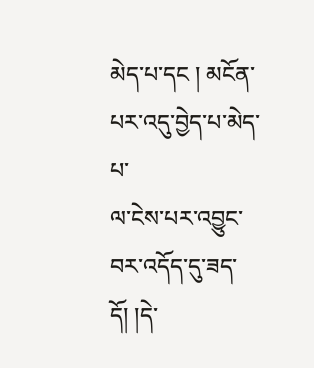མེད་པ་དང ། མངོན་པར་འདུ་བྱེད་པ་མེད་པ་
ལ་ངེས་པར་འབྱུང་བར་འདོད་དུ་ཟད་དོ། །དེ་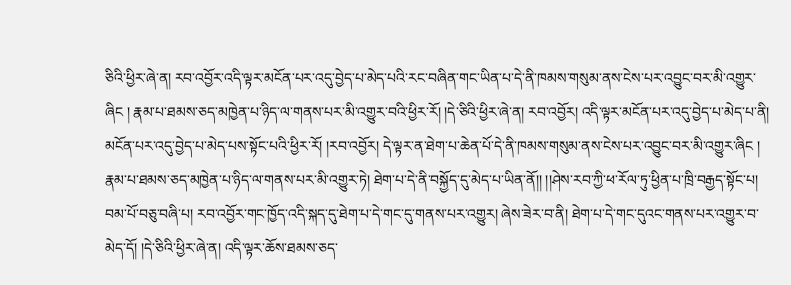ཅིའི་ཕྱིར་ཞེ་ན། རབ་འབྱོར་འདི་ལྟར་མངོན་པར་འདུ་བྱེད་པ་མེད་པའི་རང་བཞིན་གང་ཡིན་པ་དེ་ནི་ཁམས་གསུམ་ནས་ངེས་པར་འབྱུང་བར་མི་འགྱུར་ཞིང ། རྣམ་པ་ཐམས་ཅད་མཁྱེན་པ་ཉིད་ལ་གནས་པར་མི་འགྱུར་བའི་ཕྱིར་རོ། །དེ་ཅིའི་ཕྱིར་ཞེ་ན། རབ་འབྱོར། འདི་ལྟར་མངོན་པར་འདུ་བྱེད་པ་མེད་པ་ནི། མངོན་པར་འདུ་བྱེད་པ་མེད་པས་སྟོང་པའི་ཕྱིར་རོ། །རབ་འབྱོར། དེ་ལྟར་ན་ཐེག་པ་ཆེན་པོ་དེ་ནི་ཁམས་གསུམ་ནས་ངེས་པར་འབྱུང་བར་མི་འགྱུར་ཞིང ། རྣམ་པ་ཐམས་ཅད་མཁྱེན་པ་ཉིད་ལ་གནས་པར་མི་འགྱུར་ཏེ། ཐེག་པ་དེ་ནི་བསྐྱོད་དུ་མེད་པ་ཡིན་ནོ།། །།ཤེས་རབ་ཀྱི་ཕ་རོལ་ཏུ་ཕྱིན་པ་ཁྲི་བརྒྱད་སྟོང་པ། བམ་པོ་བཅུ་བཞི་པ། རབ་འབྱོར་གང་ཁྱོད་འདི་སྐད་དུ་ཐེག་པ་དེ་གང་དུ་གནས་པར་འགྱུར། ཞེས་ཟེར་བ་ནི། ཐེག་པ་དེ་གང་དུའང་གནས་པར་འགྱུར་བ་མེད་དོ། །དེ་ཅིའི་ཕྱིར་ཞེ་ན། འདི་ལྟར་ཆོས་ཐམས་ཅད་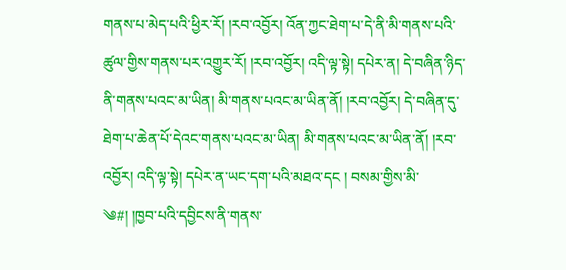གནས་པ་མེད་པའི་ཕྱིར་རོ། །རབ་འབྱོར། འོན་ཀྱང་ཐེག་པ་དེ་ནི་མི་གནས་པའི་ཚུལ་གྱིས་གནས་པར་འགྱུར་རོ། །རབ་འབྱོར། འདི་ལྟ་སྟེ། དཔེར་ན། དེ་བཞིན་ཉིད་ནི་གནས་པའང་མ་ཡིན། མི་གནས་པའང་མ་ཡིན་ནོ། །རབ་འབྱོར། དེ་བཞིན་དུ་ཐེག་པ་ཆེན་པོ་དེའང་གནས་པའང་མ་ཡིན། མི་གནས་པའང་མ་ཡིན་ནོ། །རབ་འབྱོར། འདི་ལྟ་སྟེ། དཔེར་ན་ཡང་དག་པའི་མཐའ་དང ། བསམ་གྱིས་མི་
༄#། །ཁྱབ་པའི་དབྱིངས་ནི་གནས་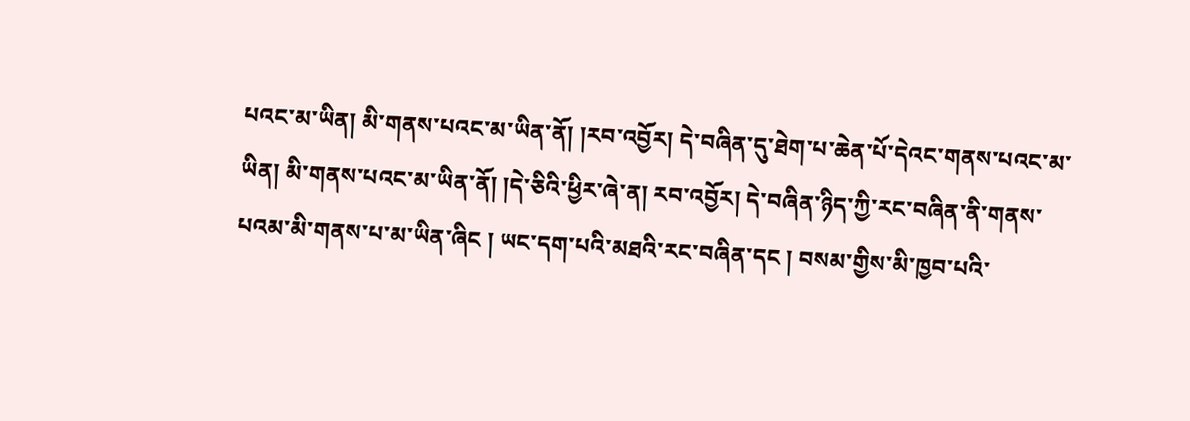པའང་མ་ཡིན། མི་གནས་པའང་མ་ཡིན་ནོ། །རབ་འབྱོར། དེ་བཞིན་དུ་ཐེག་པ་ཆེན་པོ་དེའང་གནས་པའང་མ་ཡིན། མི་གནས་པའང་མ་ཡིན་ནོ། །དེ་ཅིའི་ཕྱིར་ཞེ་ན། རབ་འབྱོར། དེ་བཞིན་ཉིད་ཀྱི་རང་བཞིན་ནི་གནས་པའམ་མི་གནས་པ་མ་ཡིན་ཞིང ། ཡང་དག་པའི་མཐའི་རང་བཞིན་དང ། བསམ་གྱིས་མི་ཁྱབ་པའི་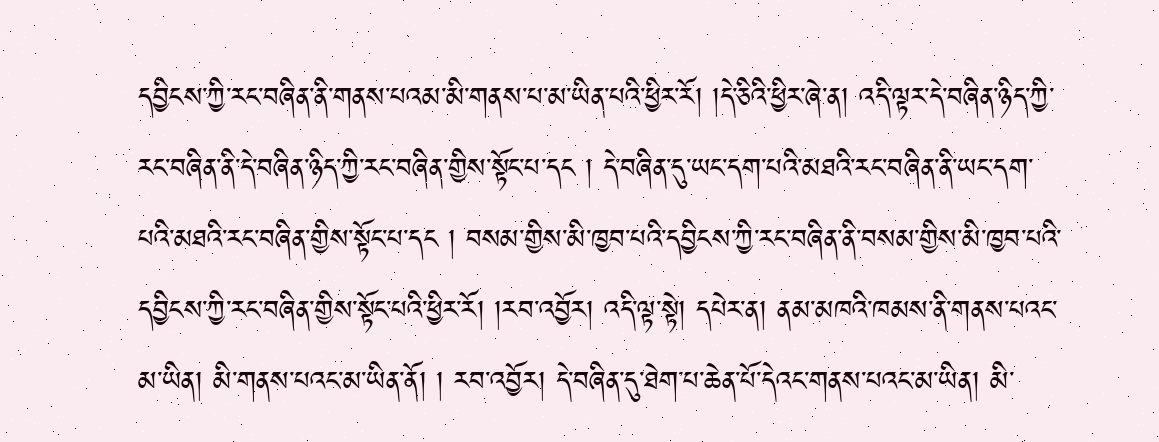དབྱིངས་ཀྱི་རང་བཞིན་ནི་གནས་པའམ་མི་གནས་པ་མ་ཡིན་པའི་ཕྱིར་རོ། །དེ་ཅིའི་ཕྱིར་ཞེ་ན། འདི་ལྟར་དེ་བཞིན་ཉིད་ཀྱི་རང་བཞིན་ནི་དེ་བཞིན་ཉིད་ཀྱི་རང་བཞིན་གྱིས་སྟོང་པ་དང ། དེ་བཞིན་དུ་ཡང་དག་པའི་མཐའི་རང་བཞིན་ནི་ཡང་དག་པའི་མཐའི་རང་བཞིན་གྱིས་སྟོང་པ་དང ། བསམ་གྱིས་མི་ཁྱབ་པའི་དབྱིངས་ཀྱི་རང་བཞིན་ནི་བསམ་གྱིས་མི་ཁྱབ་པའི་དབྱིངས་ཀྱི་རང་བཞིན་གྱིས་སྟོང་པའི་ཕྱིར་རོ། །རབ་འབྱོར། འདི་ལྟ་སྟེ། དཔེར་ན། ནམ་མཁའི་ཁམས་ནི་གནས་པའང་མ་ཡིན། མི་གནས་པའང་མ་ཡིན་ནོ། ། རབ་འབྱོར། དེ་བཞིན་དུ་ཐེག་པ་ཆེན་པོ་དེའང་གནས་པའང་མ་ཡིན། མི་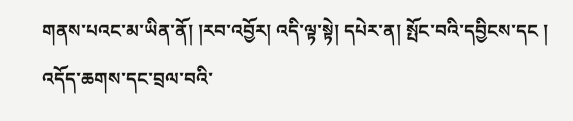གནས་པའང་མ་ཡིན་ནོ། །རབ་འབྱོར། འདི་ལྟ་སྟེ། དཔེར་ན། སྤོང་བའི་དབྱིངས་དང ། འདོད་ཆགས་དང་བྲལ་བའི་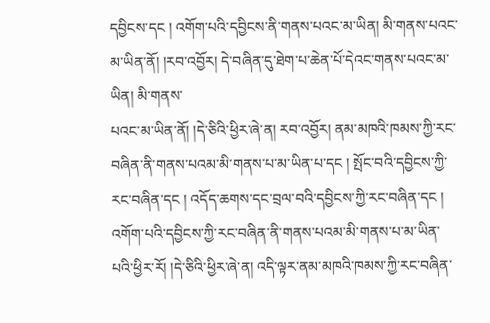དབྱིངས་དང ། འགོག་པའི་དབྱིངས་ནི་གནས་པའང་མ་ཡིན། མི་གནས་པའང་མ་ཡིན་ནོ། །རབ་འབྱོར། དེ་བཞིན་དུ་ཐེག་པ་ཆེན་པོ་དེའང་གནས་པའང་མ་ཡིན། མི་གནས་
པའང་མ་ཡིན་ནོ། །དེ་ཅིའི་ཕྱིར་ཞེ་ན། རབ་འབྱོར། ནམ་མཁའི་ཁམས་ཀྱི་རང་བཞིན་ནི་གནས་པའམ་མི་གནས་པ་མ་ཡིན་པ་དང ། སྤོང་བའི་དབྱིངས་ཀྱི་རང་བཞིན་དང ། འདོད་ཆགས་དང་བྲལ་བའི་དབྱིངས་ཀྱི་རང་བཞིན་དང ། འགོག་པའི་དབྱིངས་ཀྱི་རང་བཞིན་ནི་གནས་པའམ་མི་གནས་པ་མ་ཡིན་པའི་ཕྱིར་རོ། །དེ་ཅིའི་ཕྱིར་ཞེ་ན། འདི་ལྟར་ནམ་མཁའི་ཁམས་ཀྱི་རང་བཞིན་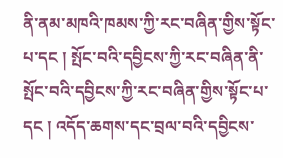ནི་ནམ་མཁའི་ཁམས་ཀྱི་རང་བཞིན་གྱིས་སྟོང་པ་དང ། སྤོང་བའི་དབྱིངས་ཀྱི་རང་བཞིན་ནི་སྤོང་བའི་དབྱིངས་ཀྱི་རང་བཞིན་གྱིས་སྟོང་པ་དང ། འདོད་ཆགས་དང་བྲལ་བའི་དབྱིངས་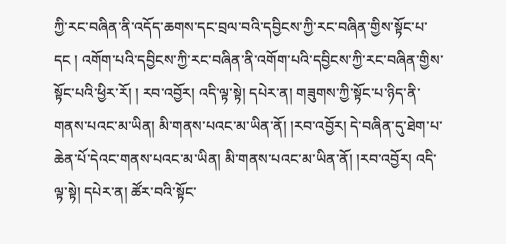ཀྱི་རང་བཞིན་ནི་འདོད་ཆགས་དང་བྲལ་བའི་དབྱིངས་ཀྱི་རང་བཞིན་གྱིས་སྟོང་པ་དང ། འགོག་པའི་དབྱིངས་ཀྱི་རང་བཞིན་ནི་འགོག་པའི་དབྱིངས་ཀྱི་རང་བཞིན་གྱིས་སྟོང་པའི་ཕྱིར་རོ། ། རབ་འབྱོར། འདི་ལྟ་སྟེ། དཔེར་ན། གཟུགས་ཀྱི་སྟོང་པ་ཉིད་ནི་གནས་པའང་མ་ཡིན། མི་གནས་པའང་མ་ཡིན་ནོ། །རབ་འབྱོར། དེ་བཞིན་དུ་ཐེག་པ་ཆེན་པོ་དེའང་གནས་པའང་མ་ཡིན། མི་གནས་པའང་མ་ཡིན་ནོ། །རབ་འབྱོར། འདི་ལྟ་སྟེ། དཔེར་ན། ཚོར་བའི་སྟོང་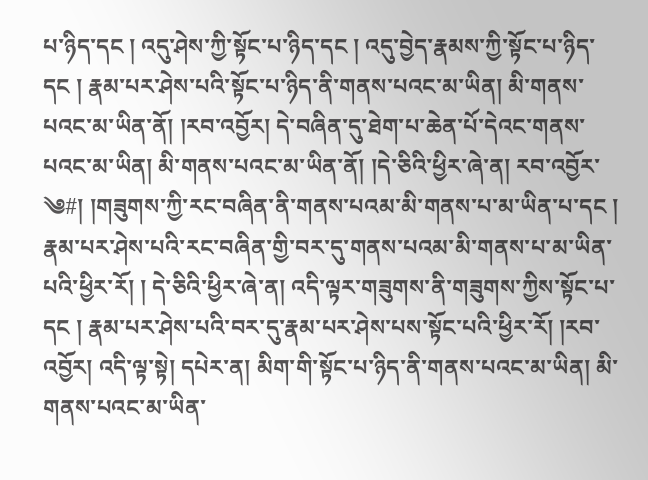པ་ཉིད་དང ། འདུ་ཤེས་ཀྱི་སྟོང་པ་ཉིད་དང ། འདུ་བྱེད་རྣམས་ཀྱི་སྟོང་པ་ཉིད་དང ། རྣམ་པར་ཤེས་པའི་སྟོང་པ་ཉིད་ནི་གནས་པའང་མ་ཡིན། མི་གནས་པའང་མ་ཡིན་ནོ། །རབ་འབྱོར། དེ་བཞིན་དུ་ཐེག་པ་ཆེན་པོ་དེའང་གནས་པའང་མ་ཡིན། མི་གནས་པའང་མ་ཡིན་ནོ། །དེ་ཅིའི་ཕྱིར་ཞེ་ན། རབ་འབྱོར་
༄#། །གཟུགས་ཀྱི་རང་བཞིན་ནི་གནས་པའམ་མི་གནས་པ་མ་ཡིན་པ་དང ། རྣམ་པར་ཤེས་པའི་རང་བཞིན་གྱི་བར་དུ་གནས་པའམ་མི་གནས་པ་མ་ཡིན་པའི་ཕྱིར་རོ། ། དེ་ཅིའི་ཕྱིར་ཞེ་ན། འདི་ལྟར་གཟུགས་ནི་གཟུགས་ཀྱིས་སྟོང་པ་དང ། རྣམ་པར་ཤེས་པའི་བར་དུ་རྣམ་པར་ཤེས་པས་སྟོང་པའི་ཕྱིར་རོ། །རབ་འབྱོར། འདི་ལྟ་སྟེ། དཔེར་ན། མིག་གི་སྟོང་པ་ཉིད་ནི་གནས་པའང་མ་ཡིན། མི་གནས་པའང་མ་ཡིན་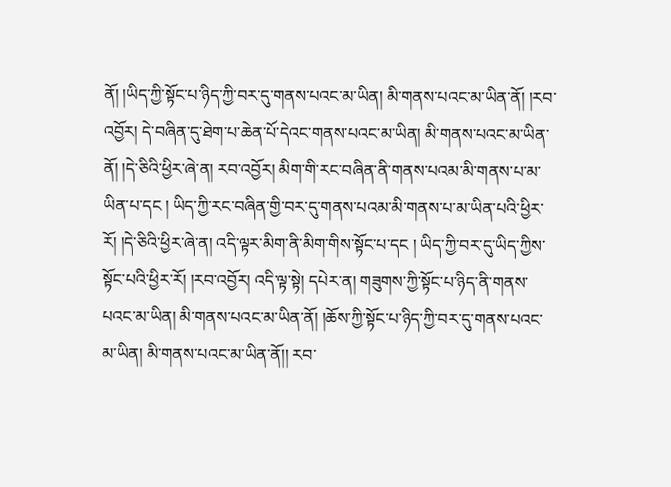ནོ། །ཡིད་ཀྱི་སྟོང་པ་ཉིད་ཀྱི་བར་དུ་གནས་པའང་མ་ཡིན། མི་གནས་པའང་མ་ཡིན་ནོ། །རབ་འབྱོར། དེ་བཞིན་དུ་ཐེག་པ་ཆེན་པོ་དེའང་གནས་པའང་མ་ཡིན། མི་གནས་པའང་མ་ཡིན་ནོ། །དེ་ཅིའི་ཕྱིར་ཞེ་ན། རབ་འབྱོར། མིག་གི་རང་བཞིན་ནི་གནས་པའམ་མི་གནས་པ་མ་ཡིན་པ་དང ། ཡིད་ཀྱི་རང་བཞིན་གྱི་བར་དུ་གནས་པའམ་མི་གནས་པ་མ་ཡིན་པའི་ཕྱིར་རོ། །དེ་ཅིའི་ཕྱིར་ཞེ་ན། འདི་ལྟར་མིག་ནི་མིག་གིས་སྟོང་པ་དང ། ཡིད་ཀྱི་བར་དུ་ཡིད་ཀྱིས་སྟོང་པའི་ཕྱིར་རོ། །རབ་འབྱོར། འདི་ལྟ་སྟེ། དཔེར་ན། གཟུགས་ཀྱི་སྟོང་པ་ཉིད་ནི་གནས་པའང་མ་ཡིན། མི་གནས་པའང་མ་ཡིན་ནོ། །ཆོས་ཀྱི་སྟོང་པ་ཉིད་ཀྱི་བར་དུ་གནས་པའང་མ་ཡིན། མི་གནས་པའང་མ་ཡིན་ནོ།། རབ་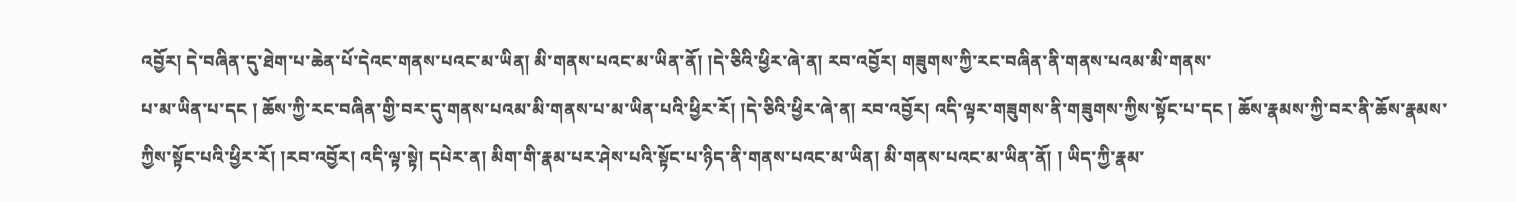འབྱོར། དེ་བཞིན་དུ་ཐེག་པ་ཆེན་པོ་དེའང་གནས་པའང་མ་ཡིན། མི་གནས་པའང་མ་ཡིན་ནོ། །དེ་ཅིའི་ཕྱིར་ཞེ་ན། རབ་འབྱོར། གཟུགས་ཀྱི་རང་བཞིན་ནི་གནས་པའམ་མི་གནས་
པ་མ་ཡིན་པ་དང ། ཆོས་ཀྱི་རང་བཞིན་གྱི་བར་དུ་གནས་པའམ་མི་གནས་པ་མ་ཡིན་པའི་ཕྱིར་རོ། །དེ་ཅིའི་ཕྱིར་ཞེ་ན། རབ་འབྱོར། འདི་ལྟར་གཟུགས་ནི་གཟུགས་ཀྱིས་སྟོང་པ་དང ། ཆོས་རྣམས་ཀྱི་བར་ནི་ཆོས་རྣམས་ཀྱིས་སྟོང་པའི་ཕྱིར་རོ། །རབ་འབྱོར། འདི་ལྟ་སྟེ། དཔེར་ན། མིག་གི་རྣམ་པར་ཤེས་པའི་སྟོང་པ་ཉིད་ནི་གནས་པའང་མ་ཡིན། མི་གནས་པའང་མ་ཡིན་ནོ། ། ཡིད་ཀྱི་རྣམ་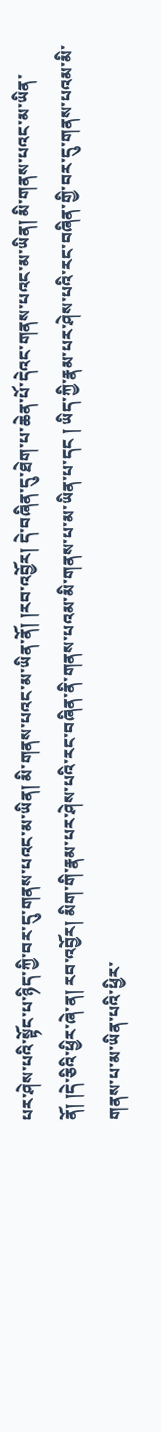པར་ཤེས་པའི་སྟོང་པ་ཉིད་ཀྱི་བར་དུ་གནས་པའང་མ་ཡིན། མི་གནས་པའང་མ་ཡིན་ནོ། །རབ་འབྱོར། དེ་བཞིན་དུ་ཐེག་པ་ཆེན་པོ་དེའང་གནས་པའང་མ་ཡིན། མི་གནས་པའང་མ་ཡིན་ནོ། །དེ་ཅིའི་ཕྱིར་ཞེ་ན། རབ་འབྱོར། མིག་གི་རྣམ་པར་ཤེས་པའི་རང་བཞིན་ནི་གནས་པའམ་མི་གནས་པ་མ་ཡིན་པ་དང ། ཡིད་ཀྱི་རྣམ་པར་ཤེས་པའི་རང་བཞིན་གྱི་བར་དུ་གནས་པའམ་མི་གནས་པ་མ་ཡིན་པའི་ཕྱིར་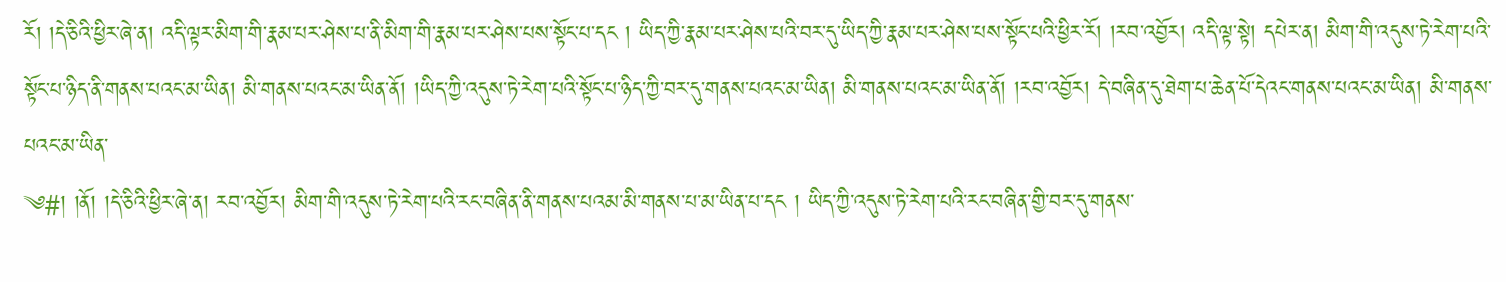རོ། །དེ་ཅིའི་ཕྱིར་ཞེ་ན། འདི་ལྟར་མིག་གི་རྣམ་པར་ཤེས་པ་ནི་མིག་གི་རྣམ་པར་ཤེས་པས་སྟོང་པ་དང ། ཡིད་ཀྱི་རྣམ་པར་ཤེས་པའི་བར་དུ་ཡིད་ཀྱི་རྣམ་པར་ཤེས་པས་སྟོང་པའི་ཕྱིར་རོ། །རབ་འབྱོར། འདི་ལྟ་སྟེ། དཔེར་ན། མིག་གི་འདུས་ཏེ་རེག་པའི་སྟོང་པ་ཉིད་ནི་གནས་པའང་མ་ཡིན། མི་གནས་པའང་མ་ཡིན་ནོ། །ཡིད་ཀྱི་འདུས་ཏེ་རེག་པའི་སྟོང་པ་ཉིད་ཀྱི་བར་དུ་གནས་པའང་མ་ཡིན། མི་གནས་པའང་མ་ཡིན་ནོ། །རབ་འབྱོར། དེ་བཞིན་དུ་ཐེག་པ་ཆེན་པོ་དེའང་གནས་པའང་མ་ཡིན། མི་གནས་པའང་མ་ཡིན་
༄#། །ནོ། །དེ་ཅིའི་ཕྱིར་ཞེ་ན། རབ་འབྱོར། མིག་གི་འདུས་ཏེ་རེག་པའི་རང་བཞིན་ནི་གནས་པའམ་མི་གནས་པ་མ་ཡིན་པ་དང ། ཡིད་ཀྱི་འདུས་ཏེ་རེག་པའི་རང་བཞིན་གྱི་བར་དུ་གནས་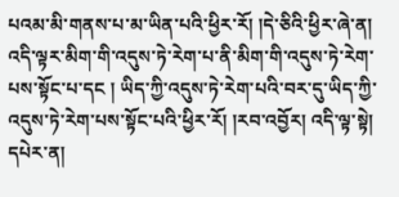པའམ་མི་གནས་པ་མ་ཡིན་པའི་ཕྱིར་རོ། །དེ་ཅིའི་ཕྱིར་ཞེ་ན། འདི་ལྟར་མིག་གི་འདུས་ཏེ་རེག་པ་ནི་མིག་གི་འདུས་ཏེ་རེག་པས་སྟོང་པ་དང ། ཡིད་ཀྱི་འདུས་ཏེ་རེག་པའི་བར་དུ་ཡིད་ཀྱི་འདུས་ཏེ་རེག་པས་སྟོང་པའི་ཕྱིར་རོ། །རབ་འབྱོར། འདི་ལྟ་སྟེ། དཔེར་ན།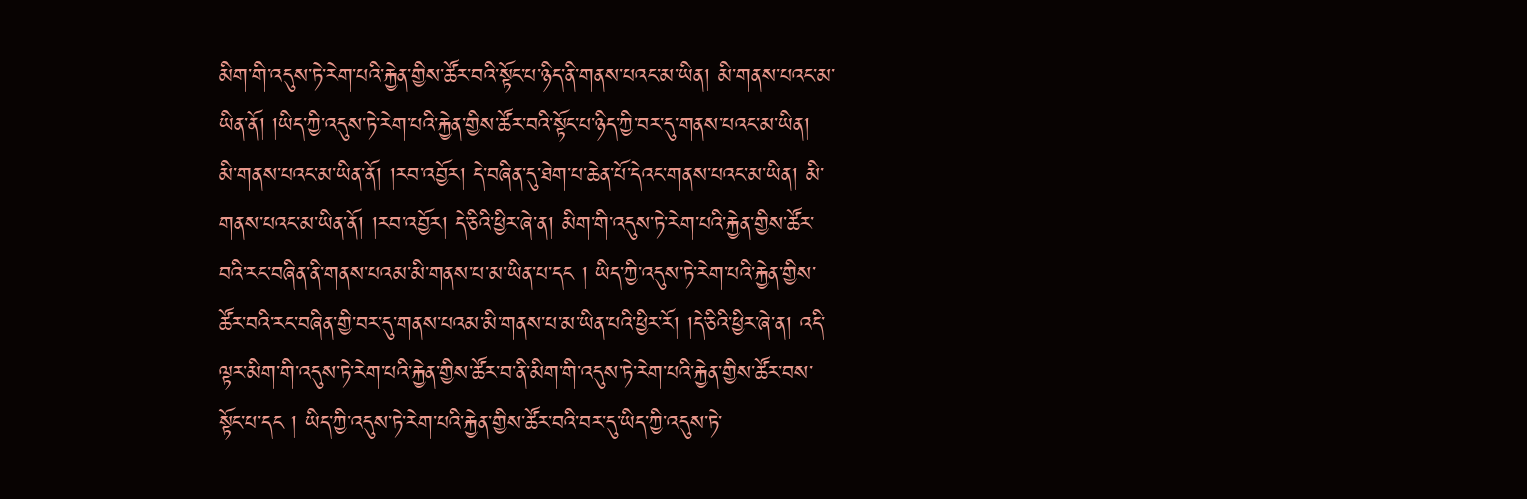མིག་གི་འདུས་ཏེ་རེག་པའི་རྐྱེན་གྱིས་ཚོར་བའི་སྟོང་པ་ཉིད་ནི་གནས་པའང་མ་ཡིན། མི་གནས་པའང་མ་ཡིན་ནོ། །ཡིད་ཀྱི་འདུས་ཏེ་རེག་པའི་རྐྱེན་གྱིས་ཚོར་བའི་སྟོང་པ་ཉིད་ཀྱི་བར་དུ་གནས་པའང་མ་ཡིན། མི་གནས་པའང་མ་ཡིན་ནོ། །རབ་འབྱོར། དེ་བཞིན་དུ་ཐེག་པ་ཆེན་པོ་དེའང་གནས་པའང་མ་ཡིན། མི་གནས་པའང་མ་ཡིན་ནོ། །རབ་འབྱོར། དེ་ཅིའི་ཕྱིར་ཞེ་ན། མིག་གི་འདུས་ཏེ་རེག་པའི་རྐྱེན་གྱིས་ཚོར་བའི་རང་བཞིན་ནི་གནས་པའམ་མི་གནས་པ་མ་ཡིན་པ་དང ། ཡིད་ཀྱི་འདུས་ཏེ་རེག་པའི་རྐྱེན་གྱིས་ཚོར་བའི་རང་བཞིན་གྱི་བར་དུ་གནས་པའམ་མི་གནས་པ་མ་ཡིན་པའི་ཕྱིར་རོ། །དེ་ཅིའི་ཕྱིར་ཞེ་ན། འདི་ལྟར་མིག་གི་འདུས་ཏེ་རེག་པའི་རྐྱེན་གྱིས་ཚོར་བ་ནི་མིག་གི་འདུས་ཏེ་རེག་པའི་རྐྱེན་གྱིས་ཚོར་བས་སྟོང་པ་དང ། ཡིད་ཀྱི་འདུས་ཏེ་རེག་པའི་རྐྱེན་གྱིས་ཚོར་བའི་བར་དུ་ཡིད་ཀྱི་འདུས་ཏེ་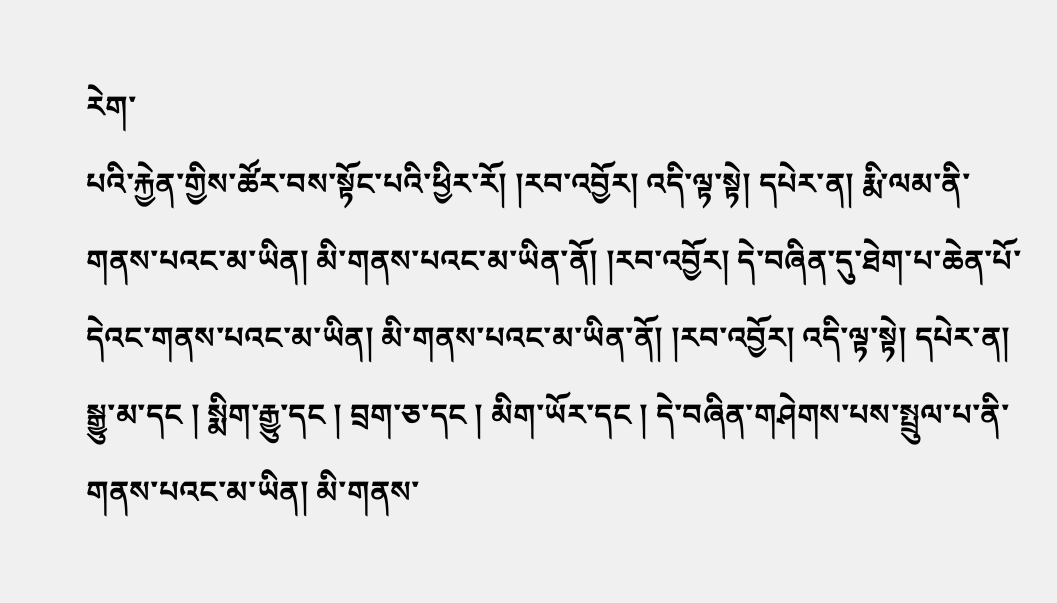རེག་
པའི་རྐྱེན་གྱིས་ཚོར་བས་སྟོང་པའི་ཕྱིར་རོ། །རབ་འབྱོར། འདི་ལྟ་སྟེ། དཔེར་ན། རྨི་ལམ་ནི་གནས་པའང་མ་ཡིན། མི་གནས་པའང་མ་ཡིན་ནོ། །རབ་འབྱོར། དེ་བཞིན་དུ་ཐེག་པ་ཆེན་པོ་དེའང་གནས་པའང་མ་ཡིན། མི་གནས་པའང་མ་ཡིན་ནོ། །རབ་འབྱོར། འདི་ལྟ་སྟེ། དཔེར་ན། སྒྱུ་མ་དང ། སྨིག་རྒྱུ་དང ། བྲག་ཅ་དང ། མིག་ཡོར་དང ། དེ་བཞིན་གཤེགས་པས་སྤྲུལ་པ་ནི་གནས་པའང་མ་ཡིན། མི་གནས་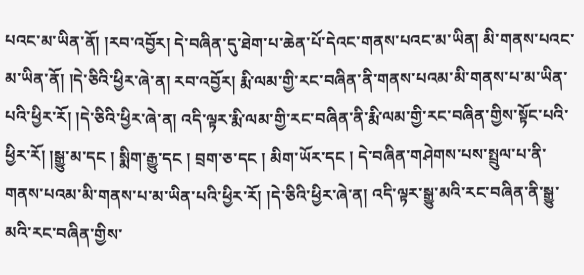པའང་མ་ཡིན་ནོ། །རབ་འབྱོར། དེ་བཞིན་དུ་ཐེག་པ་ཆེན་པོ་དེའང་གནས་པའང་མ་ཡིན། མི་གནས་པའང་མ་ཡིན་ནོ། །དེ་ཅིའི་ཕྱིར་ཞེ་ན། རབ་འབྱོར། རྨི་ལམ་གྱི་རང་བཞིན་ནི་གནས་པའམ་མི་གནས་པ་མ་ཡིན་པའི་ཕྱིར་རོ། །དེ་ཅིའི་ཕྱིར་ཞེ་ན། འདི་ལྟར་རྨི་ལམ་གྱི་རང་བཞིན་ནི་རྨི་ལམ་གྱི་རང་བཞིན་གྱིས་སྟོང་པའི་ཕྱིར་རོ། །སྒྱུ་མ་དང ། སྨིག་རྒྱུ་དང ། བྲག་ཅ་དང ། མིག་ཡོར་དང ། དེ་བཞིན་གཤེགས་པས་སྤྲུལ་པ་ནི་གནས་པའམ་མི་གནས་པ་མ་ཡིན་པའི་ཕྱིར་རོ། །དེ་ཅིའི་ཕྱིར་ཞེ་ན། འདི་ལྟར་སྒྱུ་མའི་རང་བཞིན་ནི་སྒྱུ་མའི་རང་བཞིན་གྱིས་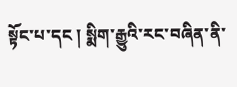སྟོང་པ་དང ། སྨིག་རྒྱུའི་རང་བཞིན་ནི་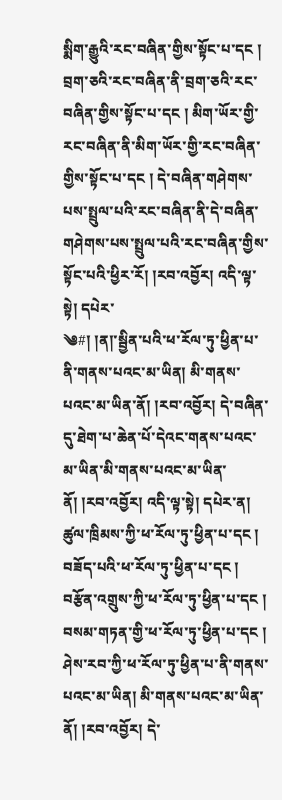སྨིག་རྒྱུའི་རང་བཞིན་གྱིས་སྟོང་པ་དང ། བྲག་ཅའི་རང་བཞིན་ནི་བྲག་ཅའི་རང་བཞིན་གྱིས་སྟོང་པ་དང ། མིག་ཡོར་གྱི་རང་བཞིན་ནི་མིག་ཡོར་གྱི་རང་བཞིན་གྱིས་སྟོང་པ་དང ། དེ་བཞིན་གཤེགས་པས་སྤྲུལ་པའི་རང་བཞིན་ནི་དེ་བཞིན་གཤེགས་པས་སྤྲུལ་པའི་རང་བཞིན་གྱིས་སྟོང་པའི་ཕྱིར་རོ། །རབ་འབྱོར། འདི་ལྟ་སྟེ། དཔེར་
༄#། །ན།་སྦྱིན་པའི་ཕ་རོལ་ཏུ་ཕྱིན་པ་ནི་གནས་པའང་མ་ཡིན། མི་གནས་པའང་མ་ཡིན་ནོ། །རབ་འབྱོར། དེ་བཞིན་དུ་ཐེག་པ་ཆེན་པོ་དེའང་གནས་པའང་མ་ཡིན་མི་གནས་པའང་མ་ཡིན་ནོ། །རབ་འབྱོར། འདི་ལྟ་སྟེ། དཔེར་ན། ཚུལ་ཁྲིམས་ཀྱི་ཕ་རོལ་ཏུ་ཕྱིན་པ་དང ། བཟོད་པའི་ཕ་རོལ་ཏུ་ཕྱིན་པ་དང ། བརྩོན་འགྲུས་ཀྱི་ཕ་རོལ་ཏུ་ཕྱིན་པ་དང ། བསམ་གཏན་གྱི་ཕ་རོལ་ཏུ་ཕྱིན་པ་དང ། ཤེས་རབ་ཀྱི་ཕ་རོལ་ཏུ་ཕྱིན་པ་ནི་གནས་པའང་མ་ཡིན། མི་གནས་པའང་མ་ཡིན་ནོ། །རབ་འབྱོར། དེ་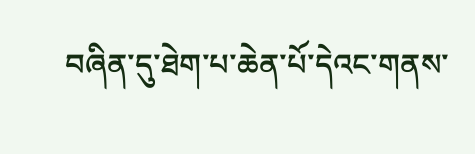བཞིན་དུ་ཐེག་པ་ཆེན་པོ་དེའང་གནས་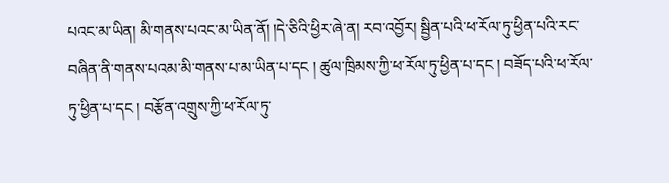པའང་མ་ཡིན། མི་གནས་པའང་མ་ཡིན་ནོ། །དེ་ཅིའི་ཕྱིར་ཞེ་ན། རབ་འབྱོར། སྦྱིན་པའི་ཕ་རོལ་ཏུ་ཕྱིན་པའི་རང་བཞིན་ནི་གནས་པའམ་མི་གནས་པ་མ་ཡིན་པ་དང ། ཚུལ་ཁྲིམས་ཀྱི་ཕ་རོལ་ཏུ་ཕྱིན་པ་དང ། བཟོད་པའི་ཕ་རོལ་ཏུ་ཕྱིན་པ་དང ། བརྩོན་འགྲུས་ཀྱི་ཕ་རོལ་ཏུ་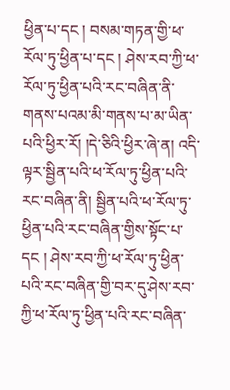ཕྱིན་པ་དང ། བསམ་གཏན་གྱི་ཕ་རོལ་ཏུ་ཕྱིན་པ་དང ། ཤེས་རབ་ཀྱི་ཕ་རོལ་ཏུ་ཕྱིན་པའི་རང་བཞིན་ནི་གནས་པའམ་མི་གནས་པ་མ་ཡིན་པའི་ཕྱིར་རོ། །དེ་ཅིའི་ཕྱིར་ཞེ་ན། འདི་ལྟར་སྦྱིན་པའི་ཕ་རོལ་ཏུ་ཕྱིན་པའི་རང་བཞིན་ནི། སྦྱིན་པའི་ཕ་རོལ་ཏུ་ཕྱིན་པའི་རང་བཞིན་གྱིས་སྟོང་པ་དང ། ཤེས་རབ་ཀྱི་ཕ་རོལ་ཏུ་ཕྱིན་པའི་རང་བཞིན་གྱི་བར་དུ་ཤེས་རབ་ཀྱི་ཕ་རོལ་ཏུ་ཕྱིན་པའི་རང་བཞིན་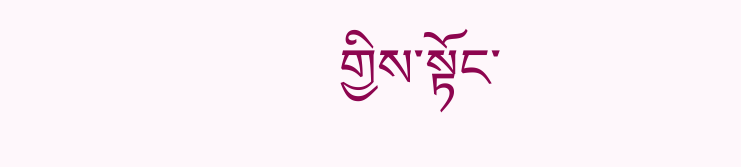གྱིས་སྟོང་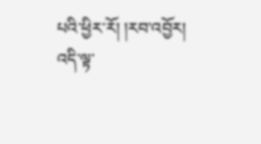པའི་ཕྱིར་རོ། །རབ་འབྱོར། འདི་ལྟ་